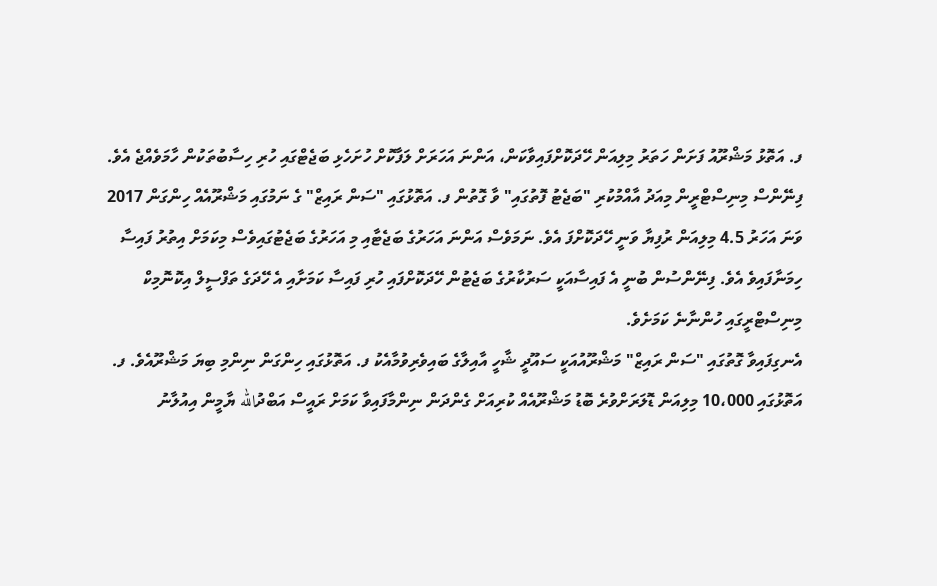ފ. އަތޮޅު މަޝްރޫއު ފަށަން ހަތަރު މިލިއަން ހޭދަކޮށްފައިވާކަން، އަންނަ އަހަރަށް ލަފާކޮށް ހުށަހެޅި ބަޖެޓްގައި ހުރި ހިސާބުތަކުން ހާމަވެއްޖެ އެވެ.
ފިނޭންސް މިނިސްޓްރީން މިއަދު އާއްމުކުރި "ބަޖެޓު ފޮތުގައި" ވާ ގޮތުން ފ. އަތޮޅުގައި "ސަން ރައިޒް" ގެ ނަމުގައި މަޝްރޫއެއް ހިންގަން 2017 ވަނަ އަހަރު 4.5 މިލިއަން ރުފިޔާ ވަނީ ހޭދަކޮށްފަ އެވެ. ނަމަވެސް އަންނަ އަހަރުގެ ބަޖެޓާއި މި އަހަރުގެ ބަޖެޓުގައިވެސް މިކަމަށް އިތުރު ފައިސާ ހިމަނާފައިވެ އެވެ. ފިނޭންސުން ބުނީ އެ ފައިސާއަކީ ސަރުކާރުގެ ބަޖެޓުން ހޭދަކޮށްފައި ހުރި ފައިސާ ކަމަށާއި އެ ހޭދަގެ ތަފްސީލް އިކޮނޮމިކް މިނިސްޓްރީގައި ހުންނާނެ ކަމަށެވެ.
އެނގިފައިވާ ގޮތުގައި "ސަން ރައިޒް" މަޝްރޫއުއަކީ ސައޫދީ ޝާހީ އާއިލާގެ ބައިވެރިވުމާއެކު ފ. އަތޮޅުގައި ހިންގަން ނިންމި ބިޔަ މަޝްރޫއެވެ. ފ. އަތޮޅުގައި 10،000 މިލިއަން ޑޮލަރަށްވުރެ ބޮޑު މަޝްރޫއެއް ކުރިއަށް ގެންދަން ނިންމާފައިވާ ކަމަށް ރައީސް އަބްދުالله ޔާމީން އިއުލާނު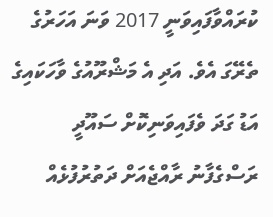ކުރައްވާފައިވަނީ 2017 ވަނަ އަހަރުގެ ތެރޭގަ އެވެ. އަދި އެ މަޝްރޫއުގެ ވާހަކައިގެ އަޑު ގަދަ ވެފައިވަނިކޮށް ސައޫދީ ރަސްގެފާނު ރާއްޖެއަށް ދަތުރުފުޅެއް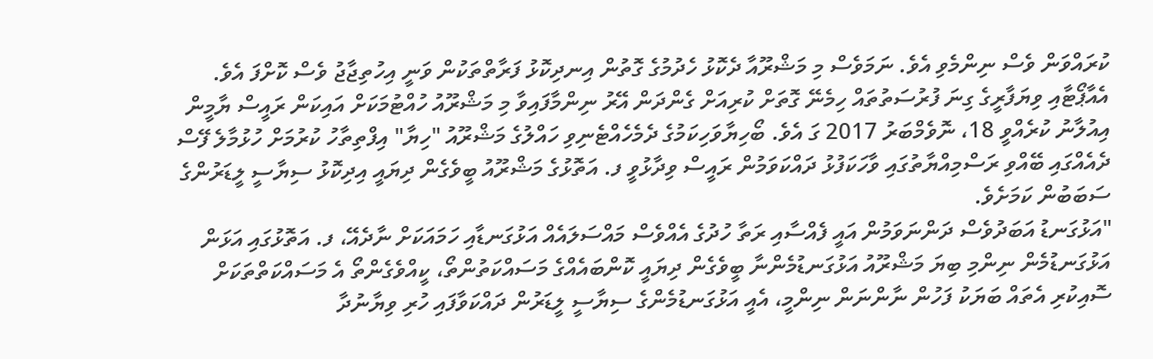ކުރައްވަން ވެސް ނިންމެވި އެވެ. ނަމަވެސް މި މަޝްރޫއާ ދެކޮޅު ހެދުމުގެ ގޮތުން އިނދިކޮޅު ފަރާތްތަކުން ވަނީ އިހުތިޖާޖު ވެސް ކޮށްފަ އެވެ.
އެއާޕޯޓާއި ވިޔަފާރީގެ ގިނަ ފުރުސަތުތައް ހިމެނޭ ގޮތަށް ކުރިއަށް ގެންދަން އޭރު ނިންމާފައިވާ މި މަޝްރޫއު ހުއްޓުމަކަށް އައިކަން ރައީސް ޔާމީން އިއުލާނު ކުރެއްވީ 18، ނޮވެމްބަރު 2017 ގަ އެވެ. ބޯހިޔާވަހިކަމުގެ ދެމެހެއްޓެނިވި ހައްލުގެ މަޝްރޫއު "ހިޔާ" އިފްތިތާހު ކުރުމަށް ހުޅުމާލެ ފޭސް ދެއެއްގައި ބޭއްވި ރަސްމިއްޔާތުގައި ވާހަކަފުޅު ދައްކަވަމުން ރައީސް ވިދާޅުވީ ފ. އަތޮޅުގެ މަޝްރޫއު ބީވެގެން ދިޔައީ އިދިކޮޅު ސިޔާސީ ލީޑަރުންގެ ސަބަބުން ކަމަށެވެ.
"އަޅުގަނޑު އަބަދުވެސް ދަންނަވަމުން އައީ ފެއްސާއި ރަތާ ހުދުގެ އެއްވެސް މައްސަލައެއް އަޅުގަނޑާއި ހަމައަކަށް ނާދެއޭ، ފ. އަތޮޅުގައި އަޅަން އަޅުގަނޑުމެން ނިންމި ބިޔަ މަޝްރޫއު އަޅުގަނޑުމެންނާ ބީވެގެން ދިޔައީ ކޮންބައެއްގެ މަސައްކަތުންތޯ، ކީއްވެގެންތޯ އެ މަސައްކަތްތަކަށް ސޮއިކުރި އެތައް ބަޔަކު ފަހުން ނާންނަން ނިންމީ، އެއީ އަޅުގަނޑުމެންގެ ސިޔާސީ ލީޑަރުން ދައްކަވާފައި ހުރި ވިޔާނުދާ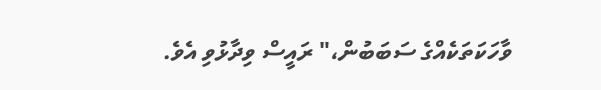ވާހަކަތަކެއްގެ ސަބަބުން،" ރައީސް ވިދާޅުވި އެވެ.